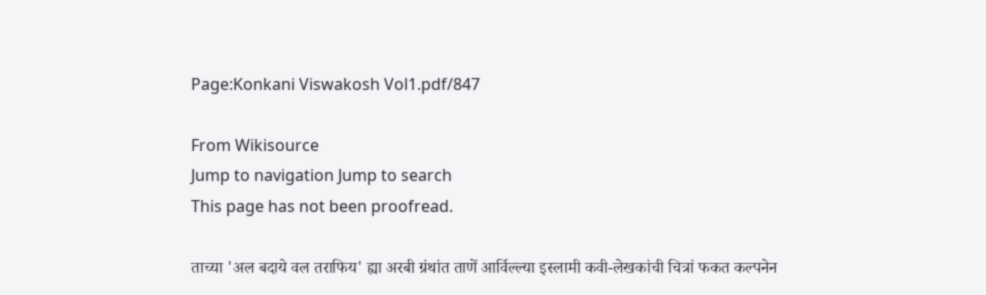Page:Konkani Viswakosh Vol1.pdf/847

From Wikisource
Jump to navigation Jump to search
This page has not been proofread.

ताच्या 'अल बदाये वल तराफिय' ह्या अरबी ग्रंथांत ताणें आर्विल्ल्या इस्लामी कवी-लेखकांची चित्रां फकत कल्पनेन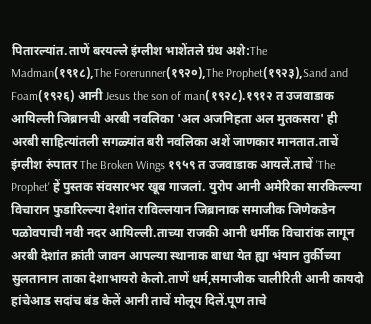पितारल्यांत.ताणें बरयल्ले इंग्लीश भाशेंतले ग्रंथ अशे:The Madman(१९१८),The Forerunner(१९२०),The Prophet(१९२३),Sand and Foam(१९२६) आनी Jesus the son of man(१९२८).१९१२ त उजवाडाक आयिल्ली जिब्रानची अरबी नवलिका 'अल अजनिहता अल मुतकसरा' ही अरबी साहित्यांतली सगळ्यांत बरी नवलिका अशें जाणकार मानतात.ताचें इंग्लीश रुंपातर The Broken Wings १९५९ त उजवाडाक आयलें.ताचें 'The Prophet' हें पुस्तक संवसारभर खूब गाजलां. युरोप आनी अमेरिका सारकिल्ल्या विचारान फुडारिल्ल्या देशांत राविल्लयान जिब्रानाक समाजीक जिणेकडेन पळोवपाची नवी नदर आयिल्ली.ताच्या राजकी आनी धर्मीक विचारांक लागून अरबी देशांत क्रांती जावन आपल्या स्थानाक बाधा येत ह्या भंयान तुर्कीच्या सुलतानान ताका देशाभायरो केलो.ताणें धर्म,समाजीक चालीरिती आनी कायदो हांचेआड सदांच बंड केलें आनी ताचें मोलूय दिलें.पूण ताचे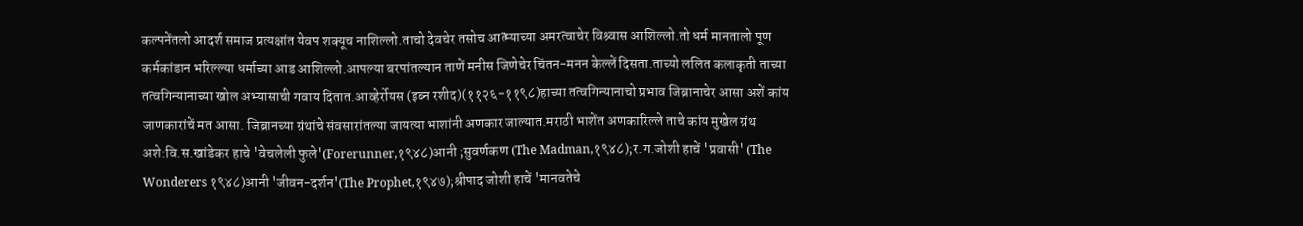कल्पनेंतलो आदर्श समाज प्रत्यक्षांत येवप शक्यूच नाशिल्लो.ताचो देवचेर तसोच आत्म्याच्या अमरत्वाचेर विश्र्वास आशिल्लो.तो धर्म मानतालो पूण कर्मकांडान भरिल्ल्या धर्माच्या आड आशिल्लो.आपल्या बरपांतल्यान ताणें मनीस जिणेचेर चिंतन-मनन केल्लें दिसता.ताच्यो ललित कलाकृती ताच्या तत्वगिन्यानाच्या खोल अभ्यासाची गवाय दितात.आव्हेर्रोयस (इब्न रशीद)(११२६-११९८)हाच्या तत्वगिन्यानाचो प्रभाव जिब्रानाचेर आसा अशें कांय जाणकारांचें मत आसा. जिब्रानच्या ग्रंथांचे संवसारांतल्या जायत्या भाशांनी अणकार जाल्यात.मराठी भाशेंत अणकारिल्ले ताचे कांय मुखेल ग्रंथ अशे:वि.स.खांडेकर हाचे 'वेचलेली फुले'(Forerunner,१९४८)आनी ;सुवर्णकण (The Madman,१९४८);र.ग.जोशी हाचें 'प्रवासी' (The Wonderers १९४८)आनी 'जीवन-दर्शन'(The Prophet,१९४७);श्रीपाद जोशी हाचें 'मानवतेचे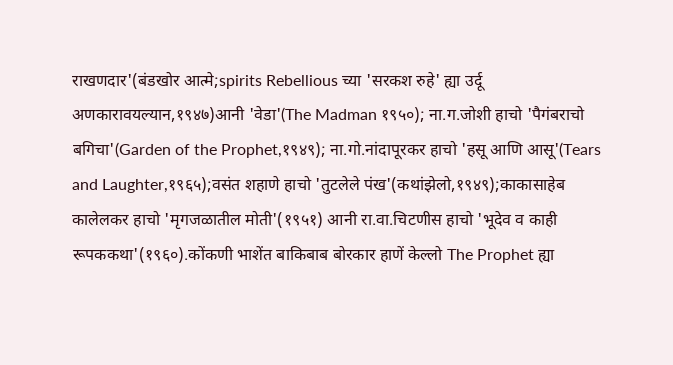राखणदार'(बंडखोर आत्मे;spirits Rebellious च्या 'सरकश रुहे' ह्या उर्दू अणकारावयल्यान,१९४७)आनी 'वेडा'(The Madman १९५०); ना.ग.जोशी हाचो 'पैगंबराचो बगिचा'(Garden of the Prophet,१९४९); ना.गो.नांदापूरकर हाचो 'हसू आणि आसू'(Tears and Laughter,१९६५);वसंत शहाणे हाचो 'तुटलेले पंख'(कथांझेलो,१९४९);काकासाहेब कालेलकर हाचो 'मृगजळातील मोती'(१९५१) आनी रा.वा.चिटणीस हाचो 'भूदेव व काही रूपककथा'(१९६०).कोंकणी भाशेंत बाकिबाब बोरकार हाणें केल्लो The Prophet ह्या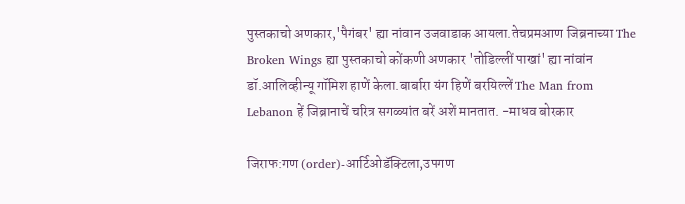पुस्तकाचो अणकार,'पैगंबर' ह्या नांवान उजवाडाक आयला.तेचप्रमआण जिब्रनाच्या The Broken Wings ह्या पुस्तकाचो कोंकणी अणकार 'तोडिल्लीं पाखां' ह्या नांवांन डॉ.आलिव्हीन्यू गॉमिश हाणें केला.बार्बारा यंग हिणें बरयिल्लें The Man from Lebanon हें जिब्रानाचें चरित्र सगळ्यांत बरें अशें मानतात. -माधव बोरकार

जिराफ:गण (order)-आर्टिओडॅक्टिला,उपगण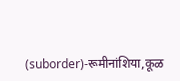(suborder)-रूमीनांशिया,कूळ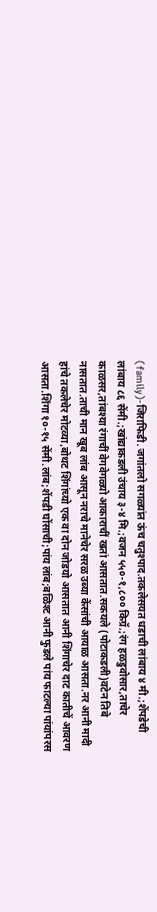(family)-जिराफिडी. जगांतलो सगळ्यांत ऊंच चतुश्पाद.तकलेसयत धडाची लांबाय ४ मी.;शेंपडेची लांबाय ८६ सेंमी.;खांद्याकडली उंचाय ३-४ मि.;वजन ५५०-१,८०० किग्रॅ.;रंग हळडुवोसार,ताचेर काळसर,तांबश्या रंगाचीं वेगवेगळ्यो आकाराचीं खतां आसतात.सकयले (पोटाकडली)वटेन तिबे नासतात.ताची मान खूब लांब आसून नराचे मानेचेर सरळ उब्या केंसांची आयाळ आसता.नर आनी मादी हांचे तकलेचेर मोटव्या,बोथट शिंगांच्यो एक वा दोन जोडयो आसतात आनी शिंगाचेर दाट कातीचें आवरण आसता.शिंगा १०-१५ सेंमी.लांब;शेंपडी घोंसाची;पांय लांब;बळिश्ट आनी फुडले पांय फाटल्या पांयांपरस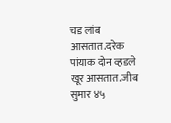चड लांब आसतात.दरेक पांयाक दोन व्हडले खूर आसतात.जीब सुमार ४५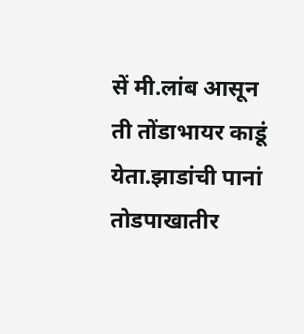सें मी.लांब आसून ती तोंडाभायर काडूं येता.झाडांची पानां तोडपाखातीर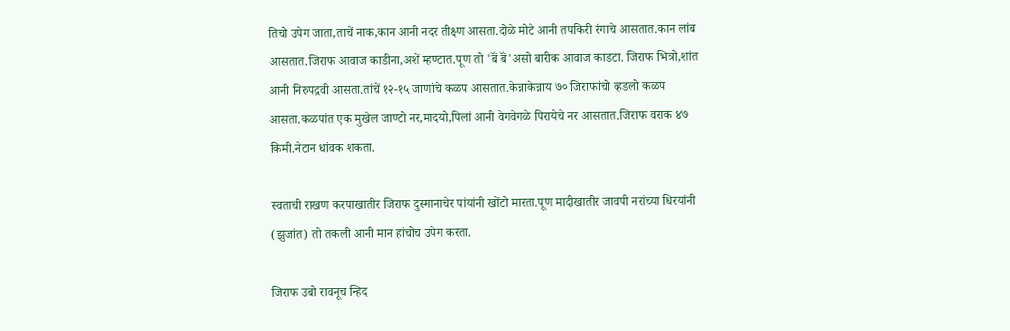तिचो उपेग जाता,ताचें नाक,कान आनी नदर तीक्ष्ण आसता.दोळे मोटे आनी तपकिरी रंगाचे आसतात.कान लांब आसतात.जिराफ आवाज काडीना,अशें म्हण्टात.पूण तो 'बॅं बॅं'असो बारीक आवाज काडटा. जिराफ भित्रो,शांत आनी निरुपद्रवी आसता.तांचें १२-१५ जाणांचे कळप आसतात.केन्नाकेन्नाय ७० जिराफांचो व्हडलो कळप आसता.कळपांत एक मुखेल जाण्टो नर,मादयो,पिलां आनी वेगवेगळे पिरायेचे नर आसतात.जिराफ वराक ४७ किमी.नेटान धांवक शकता.

स्वताची राखण करपाखातीर जिराफ दुस्मानाचेर पांयांनी खोंटो मारता.पूण मादीखातीर जावपी नरांच्या धिरयांनी (झुजांत) तो तकली आनी मान हांचोच उपेग करता.

जिराफ उबो रावनूच न्हिद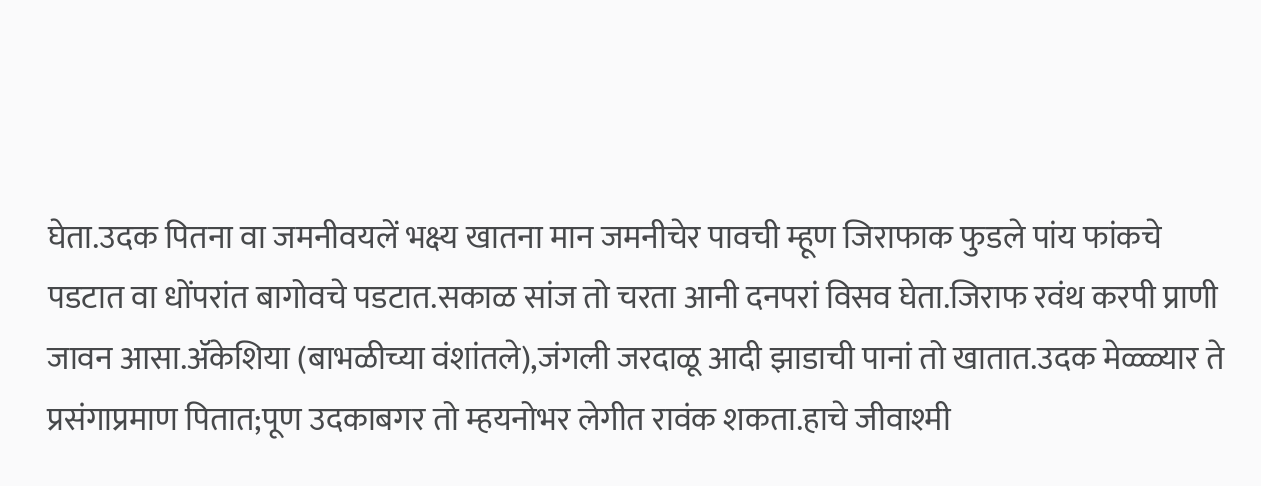घेता.उदक पितना वा जमनीवयलें भक्ष्य खातना मान जमनीचेर पावची म्हूण जिराफाक फुडले पांय फांकचे पडटात वा धोंपरांत बागोवचे पडटात.सकाळ सांज तो चरता आनी दनपरां विसव घेता.जिराफ रवंथ करपी प्राणी जावन आसा.ॲकेशिया (बाभळीच्या वंशांतले),जंगली जरदाळू आदी झाडाची पानां तो खातात.उदक मेळ्ळ्यार ते प्रसंगाप्रमाण पितात;पूण उदकाबगर तो म्हयनोभर लेगीत रावंक शकता.हाचे जीवाश्मी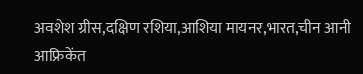अवशेश ग्रीस,दक्षिण रशिया,आशिया मायनर,भारत,चीन आनी आफ्रिकेंत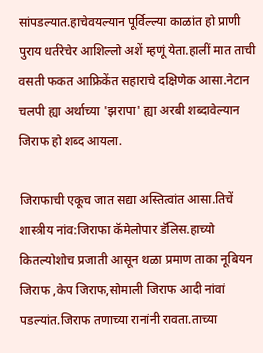सांपडल्यात.हाचेवयल्यान पूर्विल्ल्या काळांत हो प्राणी पुराय धर्तरेचेर आशिल्लो अशें म्हणूं येता.हालीं मात ताची वसती फकत आफ्रिकेंत सहाराचे दक्षिणेक आसा.नेटान चलपी ह्या अर्थाच्या 'झरापा' ह्या अरबी शब्दावेल्यान जिराफ हो शब्द आयला.

जिराफाची एकूच जात सद्या अस्तित्वांत आसा.तिचें शास्त्रीय नांव:जिराफा कॅमेलोपार डॅलिस.हाच्यो कितल्योशोच प्रजाती आसून थळा प्रमाण ताका नूबियन जिराफ ,केप जिराफ,सोमाली जिराफ आदी नांवां पडल्यांत.जिराफ तणाच्या रानांनी रावता.ताच्या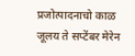प्रजोत्पादनाचो काळ जूलय ते सप्टेंबर मेरेन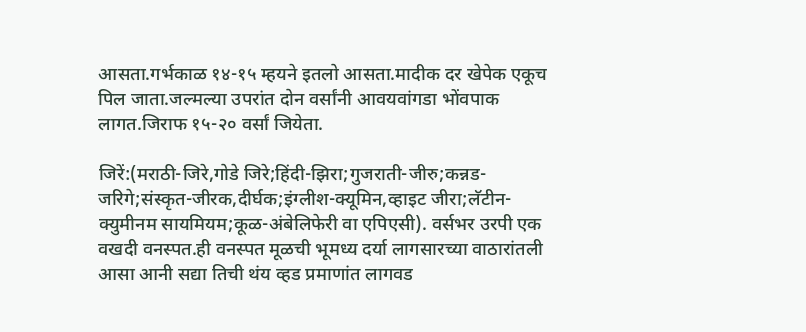आसता.गर्भकाळ १४-१५ म्हयने इतलो आसता.मादीक दर खेपेक एकूच पिल जाता.जल्मल्या उपरांत दोन वर्सांनी आवयवांगडा भोंवपाक लागत.जिराफ १५-२० वर्सां जियेता.

जिरें:(मराठी-जिरे,गोडे जिरे;हिंदी-झिरा;गुजराती-जीरु;कन्नड-जरिगे;संस्कृत-जीरक,दीर्घक;इंग्लीश-क्यूमिन,व्हाइट जीरा;लॅटीन-क्युमीनम सायमियम;कूळ-अंबेलिफेरी वा एपिएसी). वर्सभर उरपी एक वखदी वनस्पत.ही वनस्पत मूळची भूमध्य दर्या लागसारच्या वाठारांतली आसा आनी सद्या तिची थंय व्हड प्रमाणांत लागवड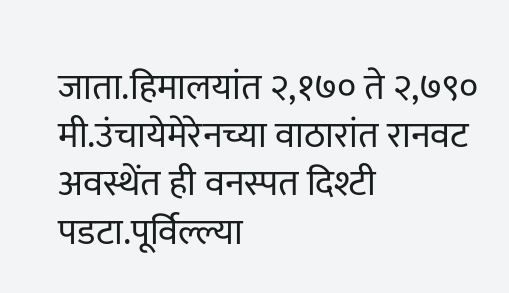जाता.हिमालयांत २,१७० ते २,७९० मी.उंचायेमेरेनच्या वाठारांत रानवट अवस्थेंत ही वनस्पत दिश्टी पडटा.पूर्विल्ल्या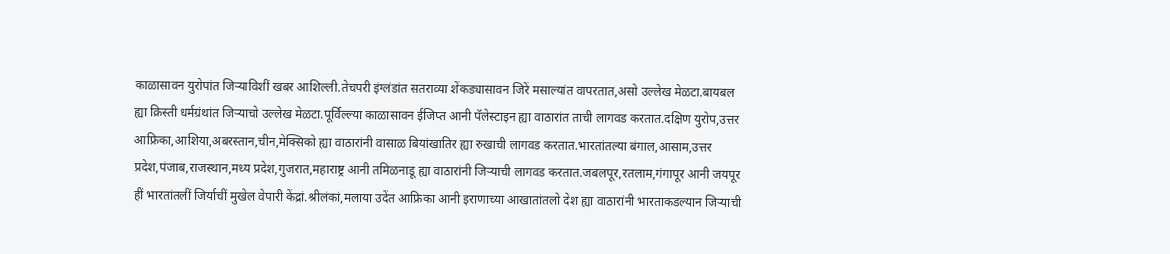काळासावन युरोपांत जिऱ्याविशीं खबर आशिल्ली.तेचपरी इंग्लंडांत सतराव्या शेंकड्यासावन जिरें मसाल्यांत वापरतात,असो उल्लेख मेळटा.बायबल ह्या क्रिस्ती धर्मग्रंथांत जिऱ्याचो उल्लेख मेळटा.पूर्विल्ल्या काळासावन ईजिप्त आनी पॅलेस्टाइन ह्या वाठारांत ताची लागवड करतात.दक्षिण युरोप,उत्तर आफ्रिका,आशिया,अबरस्तान,चीन,मेक्सिको ह्या वाठारांनी वासाळ बियांखातिर ह्या रुखाची लागवड करतात.भारतांतल्या बंगाल,आसाम,उत्तर प्रदेश,पंजाब,राजस्थान,मध्य प्रदेश,गुजरात,महाराष्ट्र आनी तमिळनाडू ह्या वाठारांनी जिऱ्याची लागवड करतात.जबलपूर,रतलाम,गंगापूर आनी जयपूर हीं भारतांतलीं जिर्याचीं मुखेल वेपारी केंद्रां.श्रीलंकां,मलाया उदेंत आफ्रिका आनी इराणाच्या आखातांतलो देश ह्या वाठारांनी भारताकडल्यान जिऱ्याची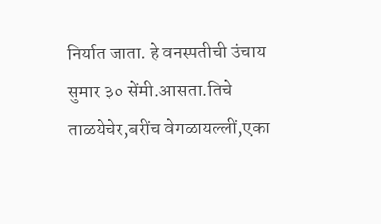निर्यात जाता. हे वनस्पतीची उंचाय सुमार ३० सेंमी.आसता.तिचे ताळयेचेर,बरींच वेगळायल्लीं,एका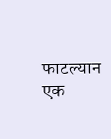फाटल्यान एक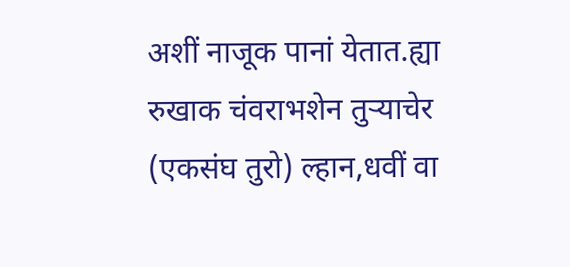अशीं नाजूक पानां येतात.ह्या रुखाक चंवराभशेन तुऱ्याचेर (एकसंघ तुरो) ल्हान,धवीं वा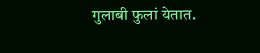गुलाबी फुलां येतात.